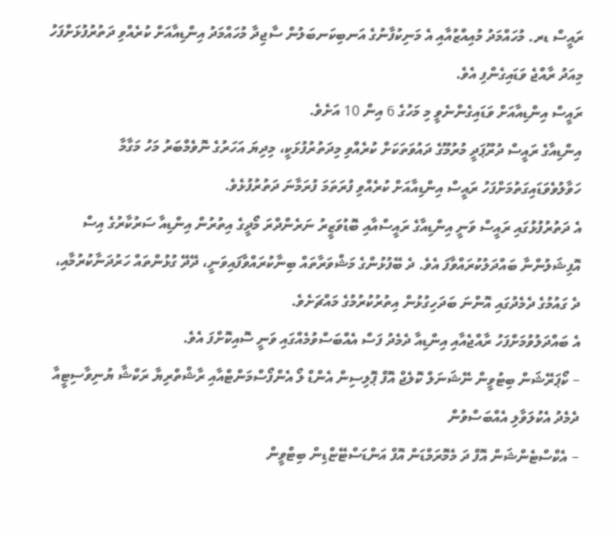ރައީސް ޑރ. މުހައްމަދު މުއިއްޒުއާއި އެ މަނިކުފާނުގެ އަނބިކަނބަލުން ސާޖިދާ މުހައްމަދު އިންޑިއާއަށް ކުރެއްވި ދަތުރުފުޅަށްފަހު މިއަދު ރާއްޖެ ވަޑައިގެންފި އެވެ.
ރައީސް އިންޑިއާއަށް ވަޑައިގެންނެވީ މި މަހުގެ 6 އިން 10 އަށެވެ.
އިންޑިއާގެ ރައީސް ދުރޫޕަދީ މުރުމޫގެ ދައުވަތަކަށް ކުރެއްވި މިދަތުރުފުޅަކީ، މިދިޔަ އަހަރުގެ ނޮވެމްބަރު މަހު މަގާމާ ހަވާލުވެވަޑައިގަތުމަށްފަހު ރައީސް އިންޑިއާއަށް ކުރެއްވި ފުރަތަމަ ފުރަމާނަ ދަތުރުފުޅެވެ.
އެ ދަތުރުފުޅުގައި ރައީސް ވަނީ އިންޑިއާގެ ރައީސްއާއި ބޮޑުވަޒީރު ނަރެންދްރަ މޯދީގެ އިތުރުން އިންޑިއާ ސަރުކާރުގެ އިސް އޮފިޝަލުންނާ ބައްދަލުކުރައްވާފަ އެވެ. ދެ ބޭފުޅުންގެ މަޝްވަރާތައް ބިނާކުރައްވާފައިވަނީ، ދޭދޭ ގުޅުންތައް ހަރުދަނާކުރުމާއި، ދެ ގައުމުގެ ދެމެދުގައި އޮންނަ ބަދަހިގުޅުން އިތުރުކުރުމުގެ މައްޗަށެވެ.
އެ ބައްދަލުވުމަށްފަހު ރާއްޖެއާއި އިންޑިއާ ދެމެދު ފަސް އެއްބަސްވުމެއްގައި ވަނީ ސޮއިކޮށްފަ އެވެ.
– ކޯޕަރޭޝަން ބިޓުވީން ނޭޝަނަލް ކޮލެޖް އޮފް ޕޮލިސިން އެންޑް ލޯ އެންފޯސްމަންޓްއާއި ރާޝްތްރިޔާ ރަކްޝާ ޔުނިވާސިޓީއާ ދެމެދު އެކުލަވާލި އެއްބަސްވުން
– އެކްސްޓެންޝަން އޮފް ދަ މެމޮރަމްޑަން އޮފް އަންޑަސްޓޭޏްޑިން ބިޓްވީން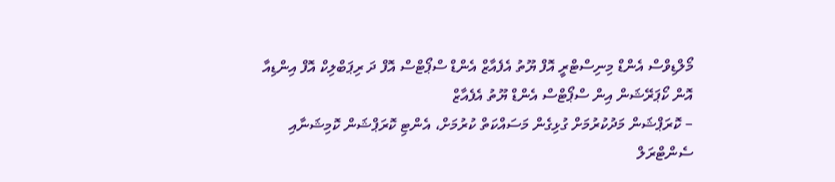މޯލްޑިވްސް އެންޑް މިނިސްޓްރީ އޮފް ޔޫތު އެފެއާޒް އެންޑް ސްޕޯޓްސް އޮފް ދަ ރިޕަބްލިކް އޮފް އިންޑިއާ އޮން ކޯޕަރޭޝަން އިން ސްޕޯޓްސް އެންޑް ޔޫތު އެފެއާޒް
– ކޮރަޕްޝަން މަދުކުރުމަށް ގުޅިގެން މަސައްކަތް ކުރުމަށް، އެންޓި ކޮރަޕްޝަން ކޮމިޝަނާއި ސެންޓްރަލް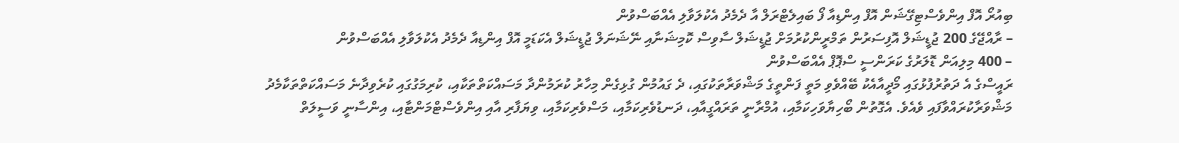ބިއުރޯ އޮފް އިންވެސްޓިގޭޝަން އޮފް އިންޑިއާ ފޯ ބައިލެޓްރަލް އާ ދެމެދު އެކުލަވާލި އެއްބަސްވުން
– ރާއްޖޭގެ 200 ޖުޑީޝަލް އޮފިސަރުން ތަމްރީންކުރުމަށް ޖުޑީޝަލް ސާވިސް ކޮމިޝަނާއި ނޭޝަނަލް ޖުޑީޝަލް އެކަޑަމީ އޮފް އިންޑިއާ ދެމެދު އެކުލަވާލި އެއްބަސްވުން
– 400 މިލިއަން ޑޮލަރުގެ ކަރަންސީ ސްޕޮޕް އެއްބަސްވުން
ރައީސްގެ އެ ދަތުރުފުޅުގައި މޯދީއާއެކު ބޭއްވެވި މަތީ ފަންތީގެ މަޝްވަރާތަކުގައި، ދެ ގައުމުން ގުޅިގެން މިހާރު ކުރަމުންދާ މަސައްކަތްތަކާއި، ކުރިމަގުގައި ކުރެވިދާނެ މަސައްކަތްތަކާމެދު މަޝްވަރާކުރައްވާފައި ވެއެވެ. އެގޮތުން ބޯހިޔާވަހިކަމާއި، އުމްރާނީ ތަރައްގީއާއި، ދަނޑުވެރިކަމާއި، މަސްވެރިކަމާއި، ވިޔަފާރި އާއި އިންވެސްޓްމަންޓާއި، އިންސާނީ ވަސީލަތް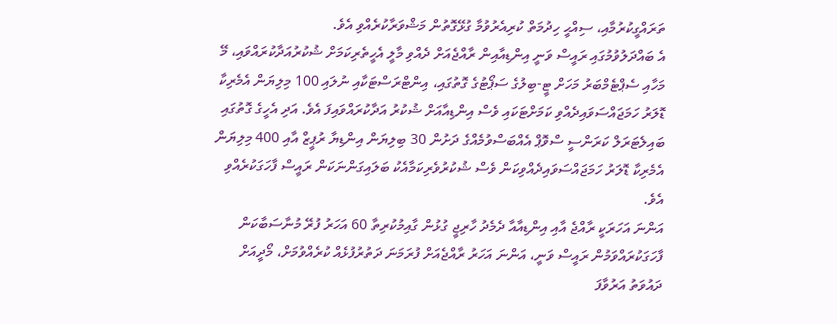ތަރައްގީކުރުމާއި، ސިއްޙީ ހިދުމަތް ކުރިއެރުވުމާ ގުޅޭގޮތުން މަޝްވަރާކުރެއްވި އެވެ.
އެ ބައްދަލުވުމުގައި ރައީސް ވަނީ އިންޑިއާއިން ރާއްޖެއަށް ދެއްވި މާލީ އެހީތެރިކަމަށް ޝުކުރުއަދާކުރައްވައި، މޭ މަހާއި ސެޕްޓެމްބަރު މަހަށް ޓީ-ބިލުގެ ސަޕޯޓުގެ ގޮތުގައި، އިންޓްރަސްޓަކާއި ނުލައި 100 މިލިޔަން އެމެރިކާ ޑޮލަރު ހަމަޖައްސަވައިދެއްވި ކަމަށްޓަކައި ވެސް އިންޑިއާއަށް ޝުކުރު އަދާކުރައްވައިފަ އެވެ. އަދި އެހީގެ ގޮތުގައި ބައިލެޓަރަލް ކަރަންސީ ސްވޮޕް އެއްބަސްވުމެއްގެ ދަށުން 30 ބިލިޔަން އިންޑިޔާ ރުޕީޒް އާއި 400 މިލިޔަން އެމެރިކާ ޑޮލަރު ހަމަޖައްސަވައިދެއްވިކަން ވެސް ޝުކުރުވެރިކަމާއެކު ބަލައިގަންނަކަން ރައީސް ފާހަގަކުރެއްވި އެވެ.
އަންނަ އަހަރަކީ ރާއްޖެ އާއި އިންޑިއާއާ ދެމެދު ހާރިޖީ ގުޅުން ގާއިމުކުރިތާ 60 އަހަރު ފުރޭ މުނާސަބާކަން ފާހަގަކުރައްވަމުން ރައީސް ވަނީ، އަންނަ އަހަރު ރާއްޖެއަށް ފުރަމަނަ ދަތުރުފުޅެއް ކުރެއްވުމަށް، މޯދީއަށް ދައުވަތު އަރުވާފަ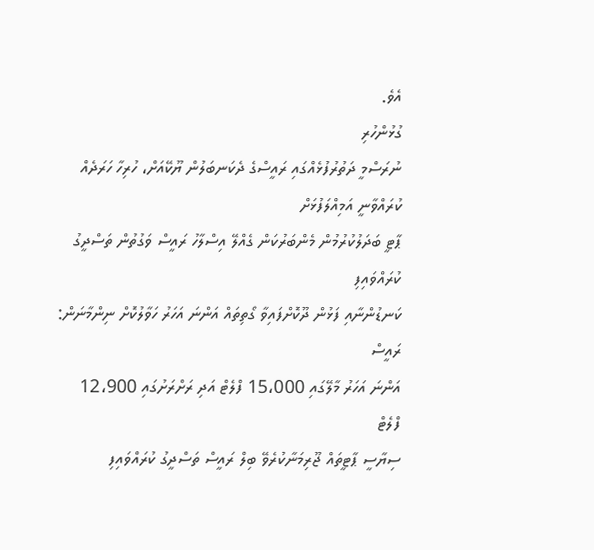އެވެ.
ގުޅުންހުރި
ނުރަސްމީ ދަތުރުފުޅެއްގައި ރައީސްގެ ދެކަނބަލުން ޔޫކޭއަށް، ހުރިހާ ހަރަދެއް ކުރައްވާނީ އަމިއްލަފުޅަށް
ޕާޓީ ބަދަލުކުރުމުން މެންބަރުކަން ގެއްލޭ އިސްލާހު ރައީސް ވަގުތުން ތަސްދީގު ކުރައްވައިފި
ކަނޑުންނާއި ފަޅުން ދޫކޮށްފައިވާ ގޯތިތައް އަންނަ އަހަރު ހަވާލުކޮށް ނިންމާނަން: ރައީސް
އަންނަ އަހަރު މާލޭގައި 15،000 ފްލެޓް އަދި ރަށްރަށުގައި 12،900 ފްލެޓް
ސިޔާސީ ޕާޓީތައް ޖޫރިމަނާކުރެވޭ ބިލް ރައީސް ތަސްދީގު ކުރައްވައިފި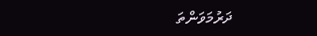ދަރުމަވަންތަ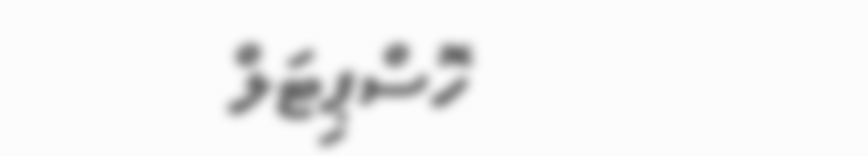ހޮސްޕިޓަލް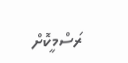ރަސްމީކޮށް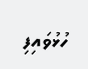ހުޅުވައިފި